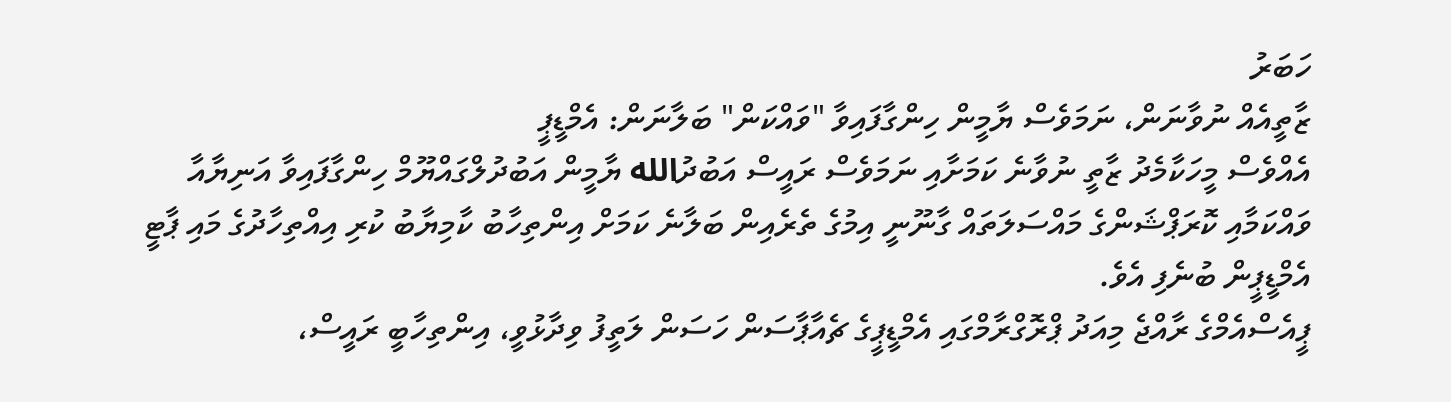ހަބަރު
ޒާތީއެއް ނުވާނަން، ނަމަވެސް ޔާމީން ހިންގާފައިވާ "ވައްކަން" ބަލާނަން: އެމްޑީޕީ
އެއްވެސް މީހަކާމެދު ޒާތީ ނުވާނެ ކަމަށާއި ނަމަވެސް ރައީސް އަބުދުالله ޔާމީން އަބުދުލްގައްޔޫމް ހިންގާފައިވާ އަނިޔާއާ ވައްކަމާއި ކޮރަޕްޝަންގެ މައްސަލަތައް ގާނޫނީ އިމުގެ ތެރެއިން ބަލާނެ ކަމަށް އިންތިހާބު ކާމިޔާބު ކުރި އިއްތިހާދުގެ މައި ޕާޓީ އެމްޑީޕީން ބުނެފި އެވެ.
ޕީއެސްއެމްގެ ރާއްޖެ މިއަދު ޕްރޮގްރާމްގައި އެމްޑީޕީގެ ޗެއާޕާސަން ހަސަން ލަތީފު ވިދާޅުވީ، އިންތިހާބީ ރައީސް،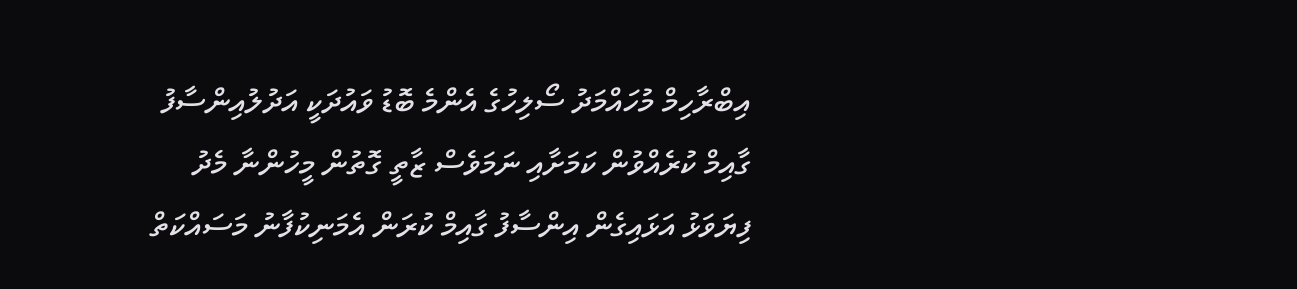އިބްރާހިމް މުހައްމަދު ސޯލިހުގެ އެންމެ ބޮޑު ވައުދަކީ އަދުލުއިންސާފު ގާއިމް ކުރެއްވުން ކަމަށާއި ނަމަވެސް ޒާތީ ގޮތުން މީހުންނާ މެދު ފިޔަވަޅު އަޅައިގެން އިންސާފު ގާއިމް ކުރަން އެމަނިކުފާނު މަސައްކަތް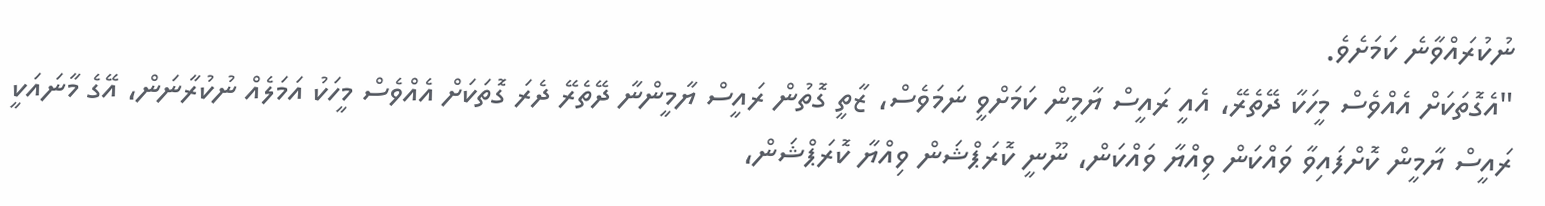ނުކުރައްވާނެ ކަމަށެވެ.
"އެގޮތަކަށް އެއްވެސް މީހަކާ ދޭތެރޭ، އެއީ ރައީސް ޔާމީން ކަމަށްވީ ނަމަވެސް، ޒާތީ ގޮތުން ރައީސް ޔާމީންނާ ދޭތެރޭ ދެރަ ގޮތަކަށް އެއްވެސް މީހަކު އަމަލެއް ނުކުރާނަން، އޭގެ މާނައަކީ ރައީސް ޔާމީން ކޮށްފައިވާ ވައްކަން ވިއްޔާ ވައްކަން، ނޫނީ ކޮރަޕްޝަން ވިއްޔާ ކޮރަޕްޝަން،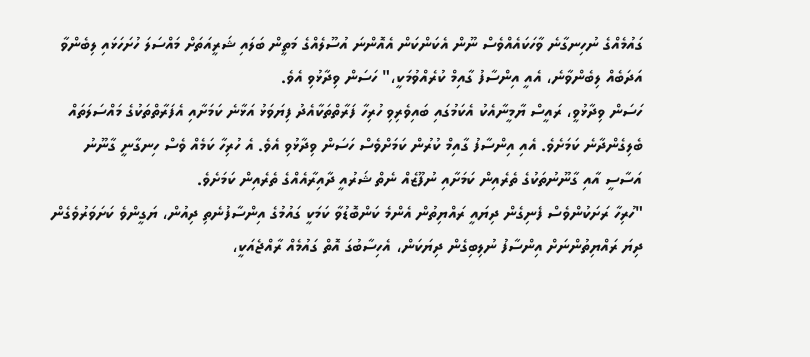ގައުމެއްގެ ނުހިނގާނެ ވާހަކައެއްވެސް ނޫން އެކަންކަން އެއޮންނަ އުސޫލެއްގެ މަތީން ބަލައި ޝަރީއަތަށް މައްސަލަ ހުށަހަޅައި ލިބެންވާ އަދަބެއް ލިބެންވާނެ، އެއީ އިންސާފު ގާއިމް ކުރެއްވުމަކީ،" ހަސަން ވިދާޅުވި އެވެ.
ހަސަން ވިދާޅުވީ، ރައީސް ޔާމީނާއެކު އެކަމުގައި ބައިވެރިވި ހުރިހާ ފަރާތްތަކާއެދު ފިޔަވަޅު އަޅާނެ ކަމަށާއި އެފަރާތްތަކުގެ މައްސަލަތައް ބެލިގެންދާނެ ކަމަށެވެ. އެއި އިންސާފު ގާއިމް ކުރުން ކަމަށްވެސް ހަސަން ވިދާޅުވި އެވެ. އެ ހުރިހާ ކަމެއް ވެސް ހިނގާނީ ގާނޫނު އަސާސީ އާއި ގާނޫނުތަކުގެ ތެރެއިން ކަމަށާއި ނުފޫޒެއް ނެތް ޝަރުއީ ދާއިރާއެއްގެ ތެރެއިން ކަމަށެވެ.
"ހުރިހާ ރަށަކުންވެސް ފެނިގެން ދިޔައީ ރައްޔިތުން އެންމެ ކަންބޮޑުވާ ކަމަކީ ގައުމުގެ އިންސާފުނެތި ދިއުން، ޔަގީންވެ ކަށަވަރުވެގެން ދިޔަ ރައްޔިތުންނަށް އިންސާފު ނުލިބިގެން ދިޔަކަން، އެހިސާބުގަ އޮތް ގައުމެއް ރާއްޖެއަކީ،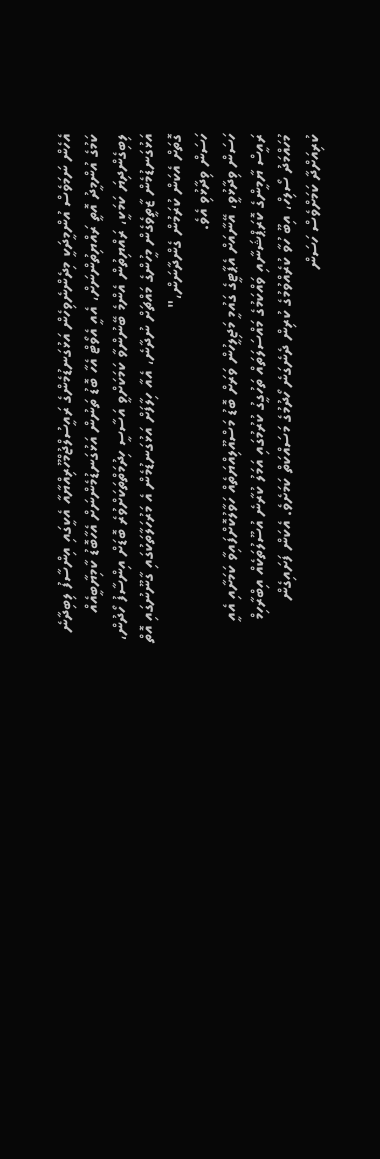އެހެން ނަމަވެސް އުންމީދަކީ މިދެންނެވިހެން އަޅުގަނޑުމެންގެ ރައީސުލްޖުމްހޫރިއްޔާއާ އެކީގައި އިންސާފު ލިބިދާނެ ކަމުގެ އުންމީދު އޮތީ ރައްޔިތުންނަށް، އެއީ އެވޯޓް އެހާ ބޮޑު ތަނުން އަޅުގަނޑުމެންނަށް އެހާބޮޑު ކާމިޔާބީއެއް ލިބިގެންދިޔަ ކަމަކީ، ރައްޔިތުން އެންމެ ބޭނުންވާ ކަމަކަށްވީ އަސާސީ ހިދުމަތްތަކަށްވުރެ ބޮޑަށް އިންސާފު ހޯދުން، އަޅުގަނޑުމެން ޒާތީވެގެން މީހުންގެ މައްޗަށް ނުދާނެ، އެއާ ހިލާފަށް އަޅުގަނޑުމެން އެ މަރުހަލާތަކުގައި ގާނޫނުގައި އޮތް ގޮތަށް އެކަން ކުރަމުން ގެންދާނަން،"
ހަސަން ވިދާޅުވި އެވެ.
ހަސަން ވިދާޅުވީ، އޭނާއަށް އެޕާޓީގެ ގައުމީ މަޖިލީހުން ވަރަށް ބޮޑު މަސްއޫލިއްޔަތެއް ހަވާލުކޮށްފައިވާ ކަމަށާއި އެއީ ރައީސް ޔާމީންގެ ކޮރަޕްޝަނާއި ވައްކަމުގެ މައްސަލަތައް ތަހުގީގު ކުރުމުގައި އަމަލު ކުރާނެ އުސޫލުތަކެއް އިބްރާހިމް މުހައްމަދު ސޯލިހް، އިބޫ ހުވާ ކުރެއްވުމުގެ ކުރިން ދެނެގަނެ ހޯދުމުގެ މަސައްކަތް ކަމަށެވެ. އެކަން ފަށައިގެން ކުރިއަށްދާ ކަމަށްވެސް ހަސަން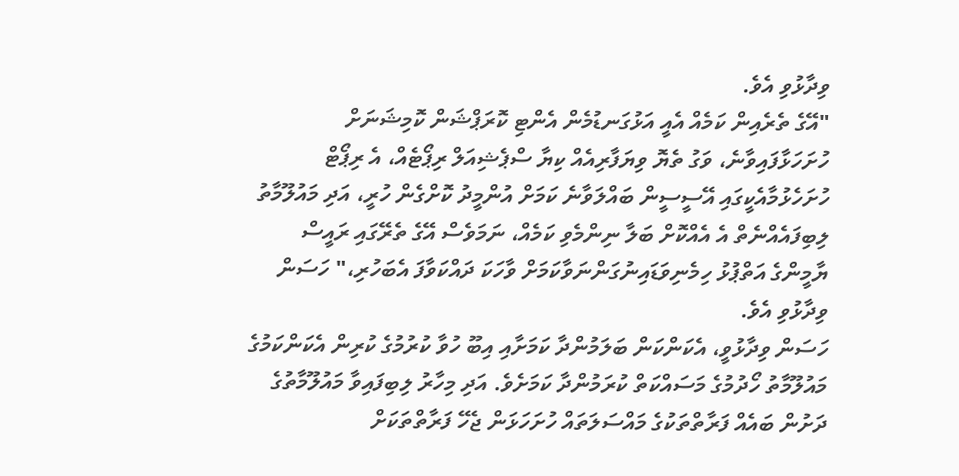ވިދާޅުވި އެވެ.
"އޭގެ ތެރެއިން ކަމެއް އެއީ އަޅުގަނޑުމެން އެންޓި ކޮރަޕްޝަން ކޮމިޝަނަށް ހުށަހަޅާފައިވާނެ، ވަގު ތެޔޮ ވިޔަފާރިއެއް ކިޔާ ސްޕެޝިއަލް ރިޕޯޓެއް، އެ ރިޕޯޓް ހުށަހެޅުމާއެކީގައި އޭސީސީން ބައްލަވާނެ ކަމަށް އުންމީދު ކޮށްގެން ހުރީ، އަދި މައުލޫމާތު ލިބިފައެއްނެތް އެ އެއްކޮށް ބަލާ ނިންމެވި ކަމެއް، ނަމަވެސް އޭގެ ތެރޭގައި ރައީސް ޔާމީންގެ އަތްޕުޅު ހިމެނިވަޑައިނުގަންނަވާކަމަށް ވާހަކަ ދައްކަވާފަ އެބަހުރި،" ހަސަން ވިދާޅުވި އެވެ.
ހަސަން ވިދާޅުވީ، އެކަންކަން ބަލަމުންދާ ކަމަށާއި އިބޫ ހުވާ ކުރުމުގެ ކުރިން އެކަންކަމުގެ މައުލޫމާތު ހޯދުމުގެ މަސައްކަތް ކުރަމުންދާ ކަމަށެވެ. އަދި މިހާރު ލިބިފައިވާ މައުލޫމާތުގެ ދަށުން ބައެއް ފަރާތްތަކުގެ މައްސަލަތައް ހުށަހަޅަން ޖެހޭ ފަރާތްތަކަށް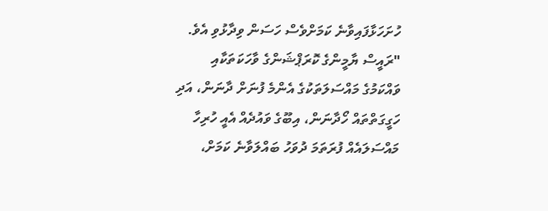ހުށަހަޅާފައިވާނެ ކަމަށްވެސް ހަސަން ވިދާޅުވި އެވެ.
"ރައީސް ޔާމީންގެ ކޮރަޕްޝަންގެ ވާހަކަތަކާއި ވައްކަމުގެ މައްސަލަތަކުގެ އެންމެ ފުނަށް ދާނަން، އަދި ހަގީގަތްތައް ހޯދާނަން، އިބޫގެ ވައުދެއް އެއީ ހުރިހާ މައްސަލައެއް ފުރަތަމަ ދުވަހު ބައްލަވާނެ ކަމަށް،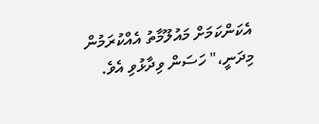އެކަންކަމަށް މައުލޫމާތު އެއްކުރަމުން މިދަނީ،" ހަސަން ވިދާޅުވި އެވެ.